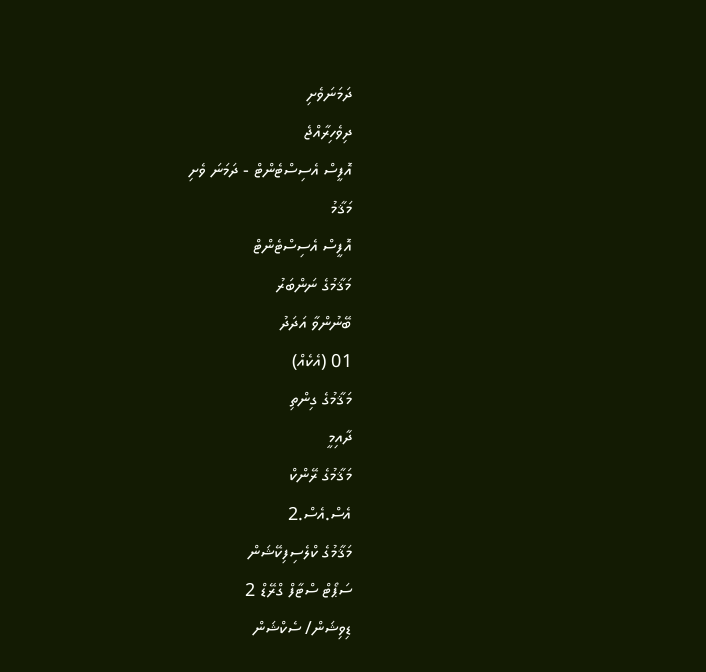ދަމަނަވެށި
ދިވެހިރާއްޖެ
އޮފީސް އެސިސްޓެންޓް - ދަމަނަ ވެށި
މަޤާމު
އޮފީސް އެސިސްޓެންޓް
މަޤާމުގެ ނަންބަރު
ބޭނުންވާ އަދަދު
01 (އެކެއް)
މަޤާމުގެ ގިންތި
ދާއިމީ
މަޤާމުގެ ރޭންކް
އެސް.އެސް.2
މަޤާމުގެ ކްލެސިފިކޭޝަން
ސަޕޯޓް ސްޓާފް ގްރޭޑް 2
ޑިވިޝަން/ ސެކްޝަން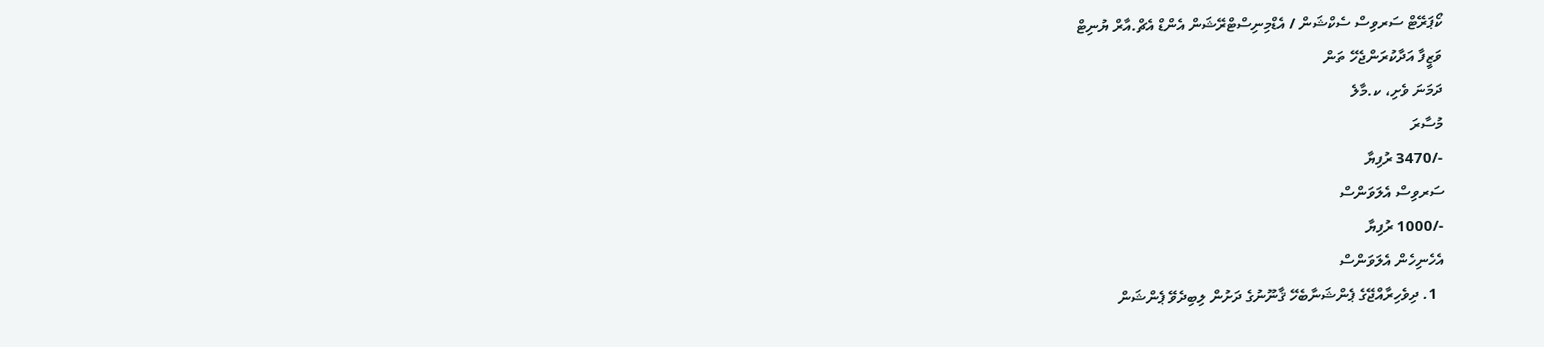ކޯޕަރޭޓް ސަރވިސް ސެކްޝަން / އެޑްމިނިސްޓްރޭޝަން އެންޑް އެޗް.އާރް ޔުނިޓް
ވަޒީފާ އަދާކުރަންޖެހޭ ތަން
ދަމަނަ ވެށި، ކ.މާލެ
މުސާރަ
-/3470 ރުފިޔާ
ސަރވިސް އެލަވަންސް
-/1000 ރުފިޔާ
އެހެނިހެން އެލަވަންސް
  1. ދިވެހިރާއްޖޭގެ ޕެންޝަނާބެހޭ ޤާނޫނުގެ ދަށުން ލިބިދެވޭ ޕެންޝަން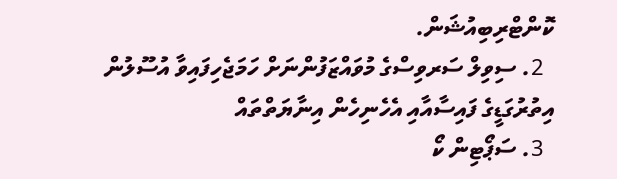ކޮންޓްރިބިއުޝަން.
  2. ސިވިލް ސަރވިސްގެ މުވައްޒަފުންނަށް ހަމަޖެހިފައިވާ އުސޫލުން އިތުރުގަޑީގެ ފައިސާއާއި އެހެނިހެން އިނާޔަތްތައް
  3. ސަޕޯޓިން ކޯ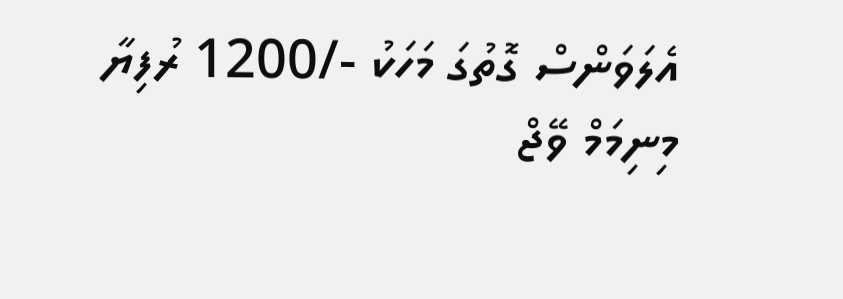އެލަވަންސް ގޮތުގަ މަހަކު -/1200 ރުފިޔާ
މިނިމަމް ވޭޖް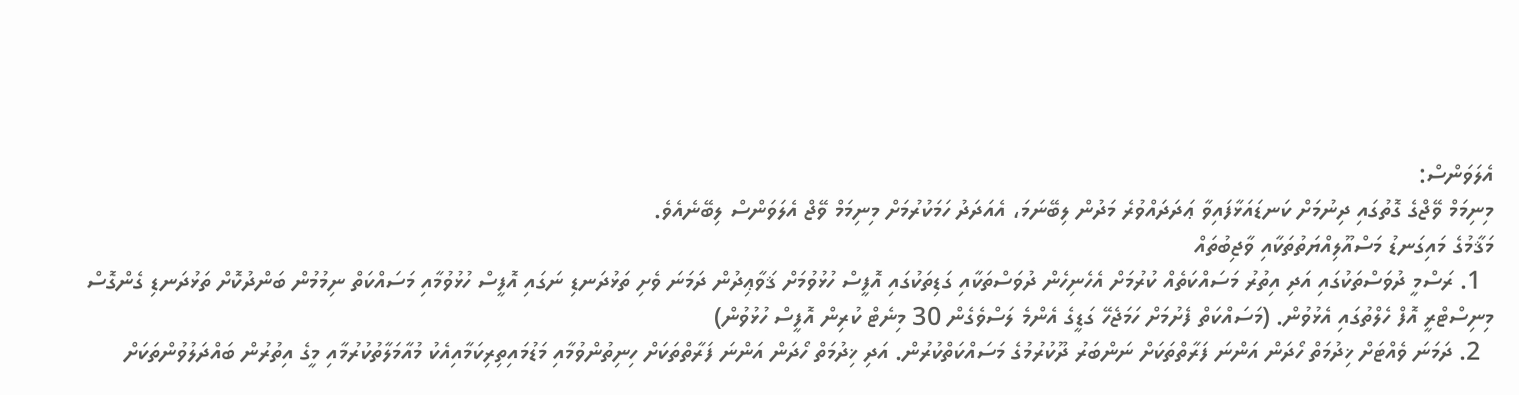އެލަވަންސް:
މިނިމަމް ވޭޖްގެ ގޮތުގައި ދިނުމަށް ކަނޑައަޅާފައިވާ ޢަދަދައްވުރެ މަދުން ލިބޭނަމަ، އެއަދަދު ހަމަކުރުމަށް މިނިމަމް ވޭޖް އެލަވަންސް ލިބޭނެއެވެ.
މަޤާމުގެ މައިގަނޑު މަސްއޫލިއްޔަތުތަކާއި ވާޖިބުތައް
  1. ރަސްމީ ދުވަސްތަކުގައި އަދި އިތުރު މަސައްކަތެއް ކުރުމަށް އެހެނިހެން ދުވަސްތަކާއި ގަޑިތަކުގައި އޮފީސް ހުޅުވުމަށް ޤަވާޢިދުން ދަމަނަ ވެށި ތަޅުދަނޑި ނަގައި އޮފީސް ހުޅުވުމާއި މަސައްކަތް ނިމުމުން ބަންދުކޮށް ތަޅުދަނޑި ގެންގޮސް މިނިސްޓްރީ އޮފް ހެލްތުގައި އެޅުވުން. (މަސައްކަތް ފެށުމަށް ހަމަޖެހޭ ގަޑީގެ އެންމެ ލަސްވެގެން 30 މިނެޓް ކުރިން އޮފީސް ހުޅުވުން)
  2. ދަމަނަ ވެއްޓަށް ޚިދުމަތް ހޯދަން އަންނަ ފަރާތްތަކަށް ނަންބަރު ދޫކުރުމުގެ މަސައްކަތްކުރުން. އަދި ޚިދުމަތް ހޯދަން އަންނަ ފަރާތްތަކަށް ހިނިތުންވުމާއި މަޑުމައިތިރިކަމާއިއެކު މުއާމަލާތުކުރުމާއި މީގެ އިތުރުން ބައްދަލުވުންތަކަށް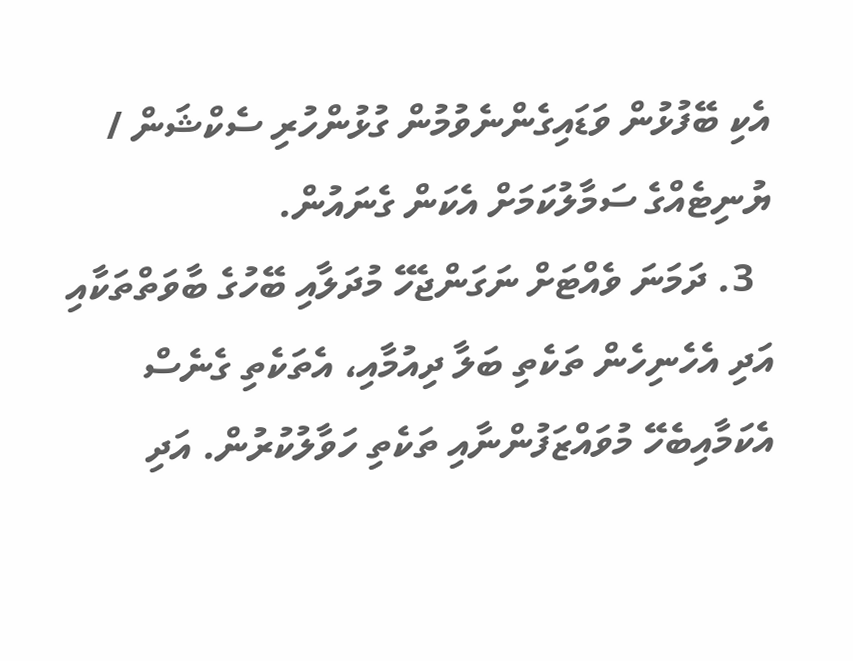އެކި ބޭފުޅުން ވަޑައިގެންނެވުމުން ގުޅުންހުރި ސެކްޝަން / ޔުނިޓެއްގެ ސަމާލުކަމަށް އެކަން ގެނައުން.
  3. ދަމަނަ ވެއްޓަށް ނަގަންޖެހޭ މުދަލާއި ބޭހުގެ ބާވަތްތަކާއި އަދި އެހެނިހެން ތަކެތި ބަލާ ދިއުމާއި، އެތަކެތި ގެނެސް އެކަމާއިބެހޭ މުވައްޒަފުންނާއި ތަކެތި ހަވާލުކުރުން. އަދި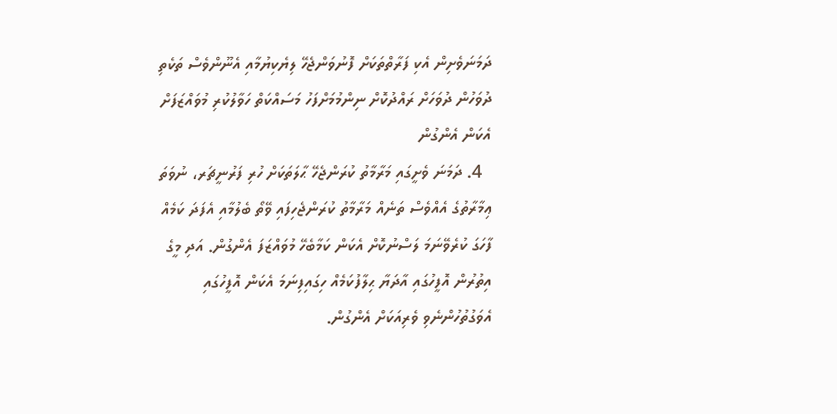ދަމަނަވެށިން އެކި ފަރާތްތަކަށް ފޮނުވަންޖެހޭ ލިޔެކިޔުމާއި އެނޫންވެސް ތަކެތި ދުވަހުން ދުވަހަށް ރައްދުކޮށް ނިންމުމަށްފަހު މަސައްކަތް ހަވާލުކުރި މުވައްޒަފަށް އެކަން އެންގުން
  4. ދަމަނަ ވެށީގައި މަރާމާތު ކުރަންޖެހޭ ޙާލަތަކަށް ހުރި ފަރުނީޗަރ، ނުވަތަ ޢިމާރާތުގެ އެއްވެސް ތަނެއް މަރާމާތު ކުރަންޖެހިފައި ވޭތޯ ބެލުމާއި އެފަދަ ކަމެއް ފާހަގަ ކުރެވޭނަމަ ލަސްނުކޮށް އެކަން ކަމާބެހޭ މުވައްޒަފަ އެންގުން. އަދި މީގެ އިތުރުން އޮފީހުގައި އާދަޔާ ޙިލާފުކަމެއް ހިގައިފިނަމަ އެކަން އޮފީހުގައި އެވަގުތުހުންނެވި ވެރިއަކަށް އެންގުން.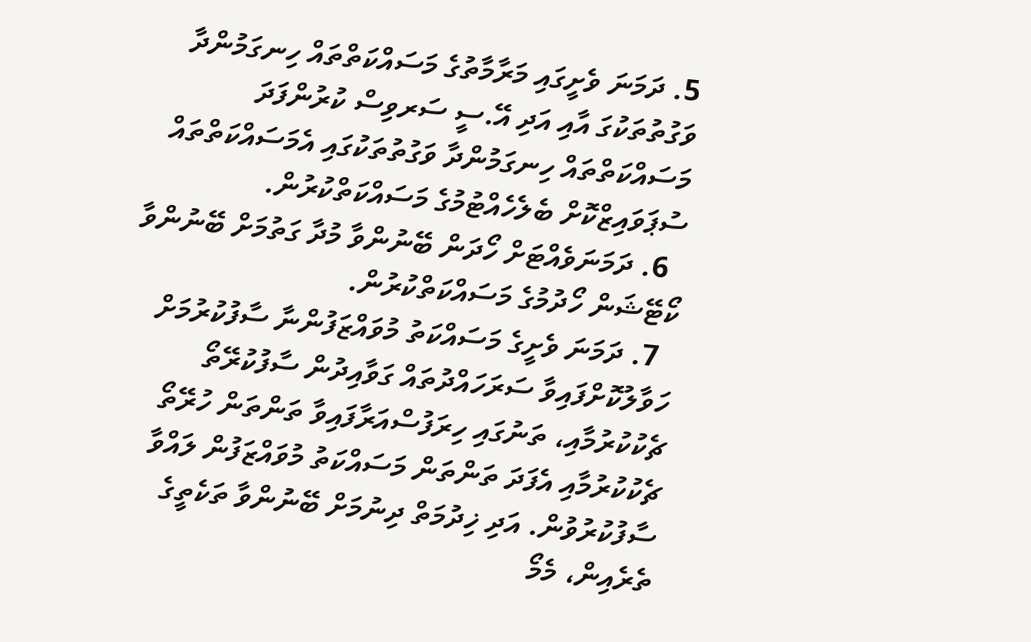5. ދަމަނަ ވެށީގައި މަރާމާތުގެ މަސައްކަތްތައް ހިނގަމުންދާ ވަގުތުތަކުގަ އާއި އަދި އޭ.ސީ ސަރވިސް ކުރުންފަދަ މަސައްކަތްތައް ހިނގަމުންދާ ވަގުތުތަކުގައި އެމަސައްކަތްތައް ސުޕަވައިޒްކޮށް ބެލެހެއްޓުމުގެ މަސައްކަތްކުރުން.
  6. ދަމަނަވެއްޓަށް ހޯދަން ބޭނުންވާ މުދާ ގަތުމަށް ބޭނުންވާ ކޯޓޭޝަން ހޯދުމުގެ މަސައްކަތްކުރުން.
  7. ދަމަނަ ވެށީގެ މަސައްކަތު މުވައްޒަފުންނާ ސާފުކުރުމަށް ހަވާލުކޮށްފައިވާ ސަރަހައްދުތައް ގަވާއިދުން ސާފުކުރޭތޯ ޗެކުކުރުމާއި، ތަނުގައި ހިރަފުސްއަރާފައިވާ ތަންތަން ހުރޭތޯ ޗެކުކުރުމާއި އެފަދަ ތަންތަން މަސައްކަތު މުވައްޒަފުން ލައްވާ ސާފުކުރުވުން. އަދި ޚިދުމަތް ދިނުމަށް ބޭނުންވާ ތަކެތީގެ ތެރެއިން، މެމޯ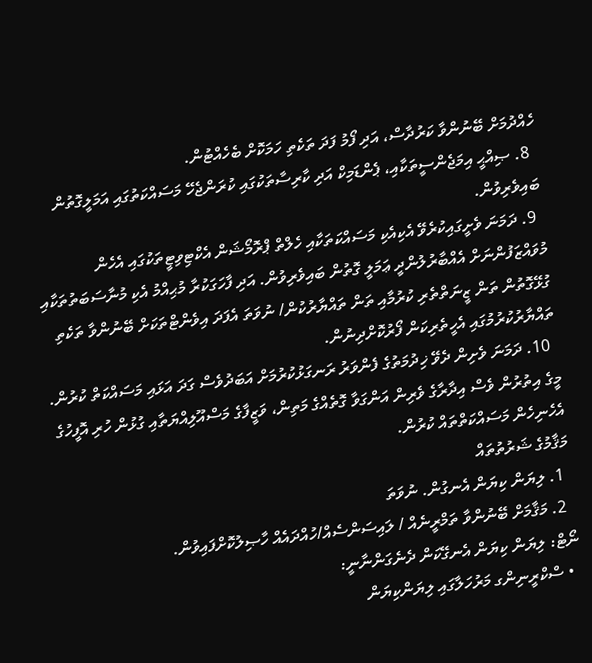ހެއްދުމަށް ބޭނުންވާ ކަރުދާސް، އަދި ފޯމު ފަދަ ތަކެތި ހަމަކޮށް ބެހެއްޓުން.
  8. ޞިއްޙީ އިމަޖެންސީތަކާއި، ޕެންޑަމިކް އަދި ކާރިސާތަކުގައި ކުރަންޖެހޭ މަސައްކަތުގައި އަމަލީގޮތުން ބައިވެރިވުން.
  9. ދަމަނަ ވެށީގައިކުރެވޭ އެކިއެކި މަސައްކަތަކާއި ހެލްތް ޕްރޮމޯޝަން އެކްޓިވިޓީތަކުގައި އެހެން މުވައްޒަފުންނަށް އެއްބާރުލުންދީ ޢަމަލީ ގޮތުން ބައިވެރިވުން. އަދި ފާހަގަކުރާ މުޙިއްމު އެކި މުނާސަބަތުތަކާއި ގުޅޭގޮތުން ތަން ޒީނަތްތެރި ކުރުމާއި ތަން ތައްޔާރުކުން/ ނުވަތަ އެފަދަ އިވެންޓްތަކަށް ބޭނުންވާ ތަކެތި ތައްޔާރުކުރުމުގައި އެހީތެރިކަން ފޯރުކޮށްދިނުން.
  10. ދަމަނަ ވެށިން ދެވޭ ޚިދުމަތުގެ ފެންވަރު ރަނގަޅުކުރުމަށް އަބަދުވެސް ގަދަ އަޅައި މަސައްކަތް ކުރުން. މީގެ އިތުރުން ވެސް އިދާރާގެ ވެރިން އަންގަވާ ގޮތެއްގެ މަތިން، ވަޒީފާގެ މަސްއޫލިއްޔަތާއި ގުޅުން ހުރި އޮފީހުގެ އެހެނިހެން މަސައްކަތްތައް ކުރުން.
މަޤާމުގެ ޝަރުތުތައް
  1. ލިޔަން ކިޔަން އެނގުން. ނުވަތަ
  2. މަޤާމަށް ބޭނުންވާ ތަމްރީނެއް / ލައިސަންސެއް/ހުއްދައެއް ހާޞިލުކޮށްފައިވުން.
ނޯޓް: ލިޔަން ކިޔަން އެނގޭކަން ދެނެގަންނާނީ:
  • ސްކްރީނިންގ މަރުހަލާގައި ލިޔަންކިޔަން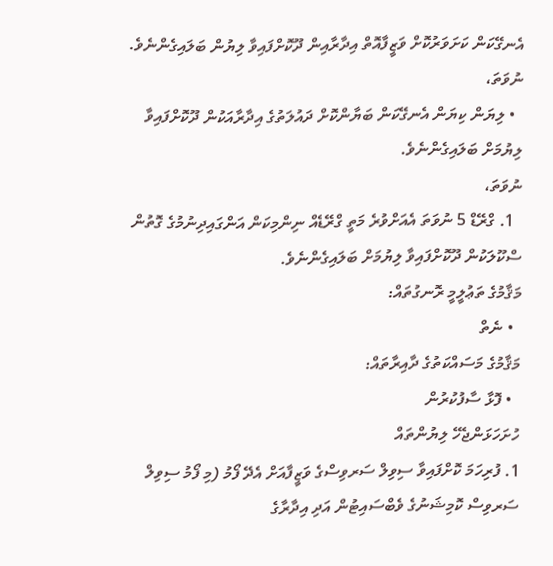އެނގޭކަން ކަށަވަރުކޮށް ވަޒީފާއޮތް އިދާރާއިން ދޫކޮށްފައިވާ ލިޔުން ބަލައިގެންނެވެ.
ނުވަތަ،
  • ލިޔަން ކިޔަން އެނގޭކަން ބަޔާންކޮށް ދައުލަތުގެ އިދާރާއަކުން ދޫކޮށްފައިވާ ލިޔުމަށް ބަލައިގެންނެވެ.
ނުވަތަ،
  1. ގްރޭޑް 5 ނުވަތަ އެއަށްވުރެ މަތީ ގްރޭޑެއް ނިންމިކަން އަންގައިދިނުމުގެ ގޮތުން ސްކޫލަކުން ދޫކޮށްފައިވާ ލިޔުމަށް ބަލައިގެންނެވެ.
މަޤާމުގެ ތަޢުލީމީ ރޮނގުތައް:
  • ނެތް
މަޤާމުގެ މަސައްކަތުގެ ދާއިރާތައް:
  • ފޮޅާ ސާފުކުރުން
ހުށަހަޅަންޖެހޭ ލިޔުންތައް
1. ފުރިހަމަ ކޮށްފައިވާ ސިވިލް ސަރވިސްގެ ވަޒީފާއަށް އެދޭ ފޯމު (މި ފޯމު ސިވިލް ސަރވިސް ކޮމިޝަނުގެ ވެބްސައިޓުން އަދި އިދާރާގެ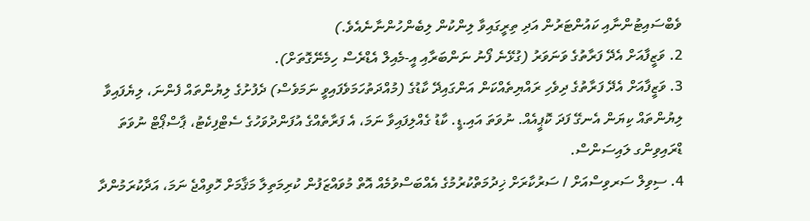ވެބްސައިޓުންނާއި ކައުންޓަރުން އަދި ތިރީގައިވާ ލިންކުން ލިބެންހުންނާނެއެވެ.)
2. ވަޒީފާއަށް އެދޭ ފަރާތުގެ ވަނަވަރު (ގުޅޭނެ ފޯނު ނަންބަރާއި އީ-މެއިލް އެޑްރެސް ހިމެނޭގޮތަށް).
3. ވަޒީފާއަށް އެދޭ ފަރާތުގެ ދިވެހި ރައްޔިތެއްކަން އަންގައިދޭ ކާޑުގެ (މުއްދަތުހަމަވެފައިވީ ނަމަވެސް) ދެފުށުގެ ލިޔުންތައް ފެންނަ، ލިޔެފައިވާ ލިޔުންތައް ކިޔަން އެނގޭ ފަދަ ކޮޕީއެއް. ނުވަތަ އައި.ޑީ. ކާޑު ގެއްލިފައިވާ ނަމަ، އެ ފަރާތެއްގެ އުފަންދުވަހުގެ ސެޓްފިކެޓު، ޕާސްޕޯޓް ނުވަތަ ޑްރައިވިންގ ލައިސަންސް.
4. ސިވިލް ސަރވިސްއަށް / ސަރުކާރަށް ޚިދުމަތްކުރުމުގެ އެއްބަސްވުމެއް އޮތް މުވައްޒަފުން ކުރިމަތިލާ މަޤާމަށް ހޮވިއްޖެ ނަމަ، އަދާކުރަމުންދާ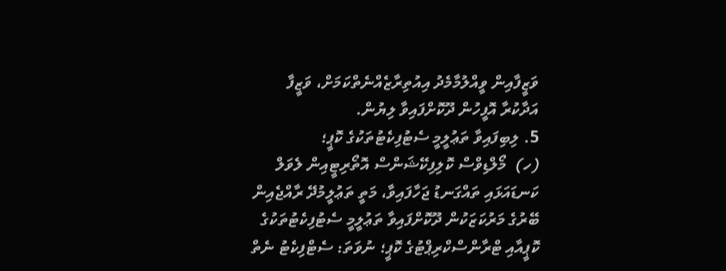ވަޒީފާއިން ވީއްލުމާމެދު އިއުތިރާޒެއްނެތްކަމަށް، ވަޒީފާ އަދާކުރާ އޮފީހުން ދޫކޮށްފައިވާ ލިޔުން.
5. ލިބިފައިވާ ތަޢުލީމީ ސެޓުފިކެޓުތަކުގެ ކޮޕީ؛
(ހ)  މޯލްޑިވްސް ކޮލިފިކޭޝަންސް އޮތޯރިޓީއިން ލެވަލް ކަނޑައަޅައި ތައްގަނޑު ޖަހާފައިވާ، މަތީ ތަޢުލީމުދޭ ރާއްޖެއިން ބޭރުގެ މަރުކަޒަކުން ދޫކޮށްފައިވާ ތަޢުލީމީ ސެޓުފިކެޓުތަކުގެ ކޮޕީއާއި ޓްރާންސްކްރިޕްޓުގެ ކޮޕީ؛ ނުވަތަ: ސެޓްފިކެޓު ނެތް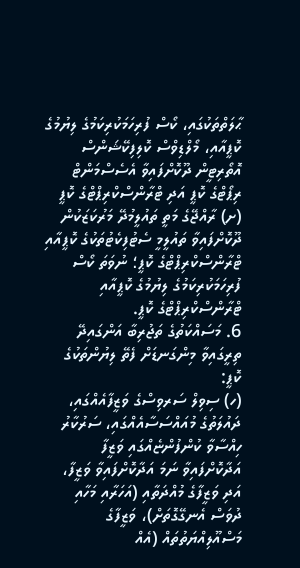ޙާލަތްތަކުގައި، ކޯސް ފުރިހަމަކުރިކަމުގެ ލިޔުމުގެ ކޮޕީއާއި، މޯލްޑިވްސް ކޮލިފިކޭޝަންސް އޮތޯރިޓީން ދޫކޮށްފައިވާ އެސެސްމަންޓް ރިޕޯޓްގެ ކޮޕީ އަދި ޓްރާންސްކްރިޕްޓްގެ ކޮޕީ
(ށ) ރާއްޖޭގެ މަތީ ތައުލީމުދޭ މަރުކަޒަކުން ދޫކޮށްފައިވާ ތައުލީމީ ސެޓުފިކެޓުތަކުގެ ކޮޕީއާއި ޓްރާންސްކްރިޕްޓްގެ ކޮޕީ؛ ނުވަތަ ކޯސް ފުރިހަމަކުރިކަމުގެ ލިޔުމުގެ ކޮޕީއާއި ޓްރާންސްކްރިޕްޓްގެ ކޮޕީ.
6. މަސައްކަތުގެ ތަޖުރިބާ އަންގައިދޭ ތިރީގައިވާ މިންގަނޑަށް ފެތޭ ލިޔުންތަކުގެ ކޮޕީ:
(ހ) ސިވިލް ސަރވިސްގެ ވަޒީފާއެއްގައި، ދައުލަތުގެ މުއައްސަސާއެއްގައި، ސަރުކާރު ހިއްސާވާ ކުންފުންޏެއްގައި ވަޒީފާ އަދާކޮށްފައިވާ ނަމަ އަދާކޮށްފައިވާ ވަޒީފާ، އަދި ވަޒީފާގެ މުއްދަތާއި (އަހަރާއި މަހާއި ދުވަސް އެނގޭގޮތަށް)، ވަޒީފާގެ މަސްއޫލިއްޔަތުތައް (އެއް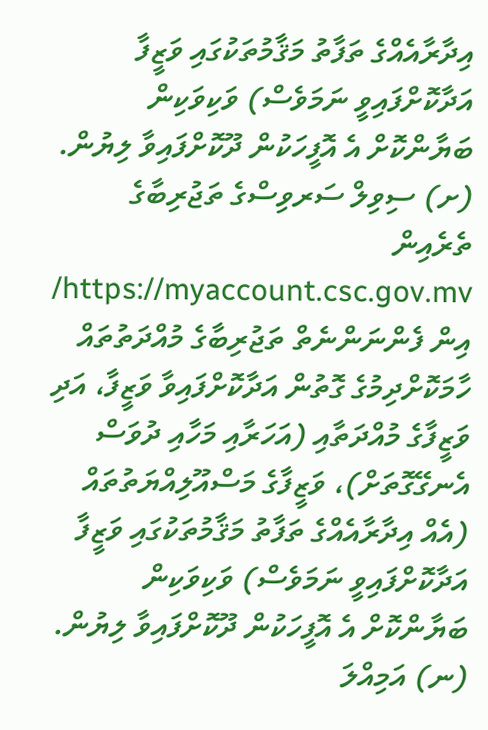އިދާރާއެއްގެ ތަފާތު މަޤާމުތަކުގައި ވަޒީފާ އަދާކޮށްފައިވީ ނަމަވެސް) ވަކިވަކިން ބަޔާންކޮށް އެ އޮފީހަކުން ދޫކޮށްފައިވާ ލިޔުން.
(ށ) ސިވިލް ސަރވިސްގެ ތަޖުރިބާގެ ތެރެއިން https://myaccount.csc.gov.mv/ އިން ފެންނަންނެތް ތަޖުރިބާގެ މުއްދަތުތައް ހާމަކޮށްދިމުގެ ގޮތުން އަދާކޮށްފައިވާ ވަޒީފާ، އަދި ވަޒީފާގެ މުއްދަތާއި (އަހަރާއި މަހާއި ދުވަސް އެނގޭގޮތަށް)، ވަޒީފާގެ މަސްއޫލިއްޔަތުތައް (އެއް އިދާރާއެއްގެ ތަފާތު މަޤާމުތަކުގައި ވަޒީފާ އަދާކޮށްފައިވީ ނަމަވެސް) ވަކިވަކިން ބަޔާންކޮށް އެ އޮފީހަކުން ދޫކޮށްފައިވާ ލިޔުން.
(ނ) އަމިއްލަ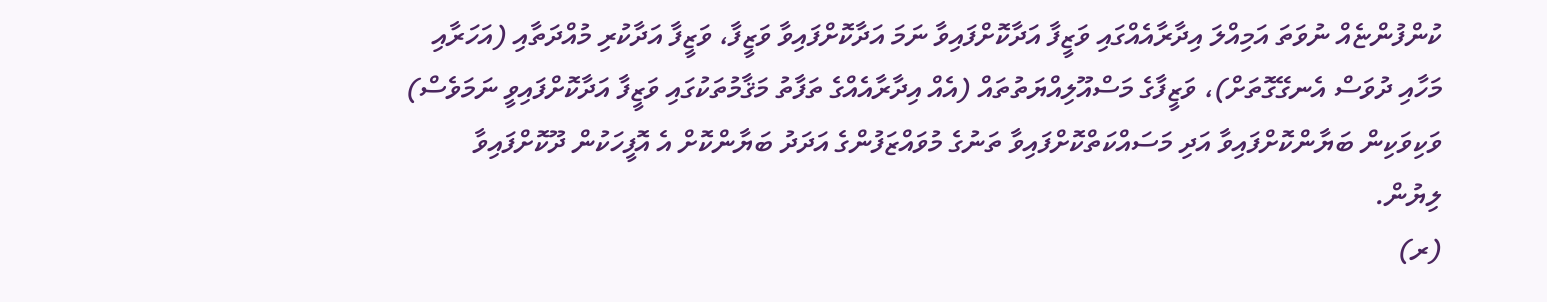ކުންފުންޏެއް ނުވަތަ އަމިއްލަ އިދާރާއެއްގައި ވަޒީފާ އަދާކޮށްފައިވާ ނަމަ އަދާކޮށްފައިވާ ވަޒީފާ، ވަޒީފާ އަދާކުރި މުއްދަތާއި (އަހަރާއި މަހާއި ދުވަސް އެނގޭގޮތަށް)، ވަޒީފާގެ މަސްއޫލިއްޔަތުތައް (އެއް އިދާރާއެއްގެ ތަފާތު މަޤާމުތަކުގައި ވަޒީފާ އަދާކޮށްފައިވީ ނަމަވެސް) ވަކިވަކިން ބަޔާންކޮށްފައިވާ އަދި މަސައްކަތްކޮށްފައިވާ ތަނުގެ މުވައްޒަފުންގެ އަދަދު ބަޔާންކޮށް އެ އޮފީހަކުން ދޫކޮށްފައިވާ ލިޔުން.
(ރ)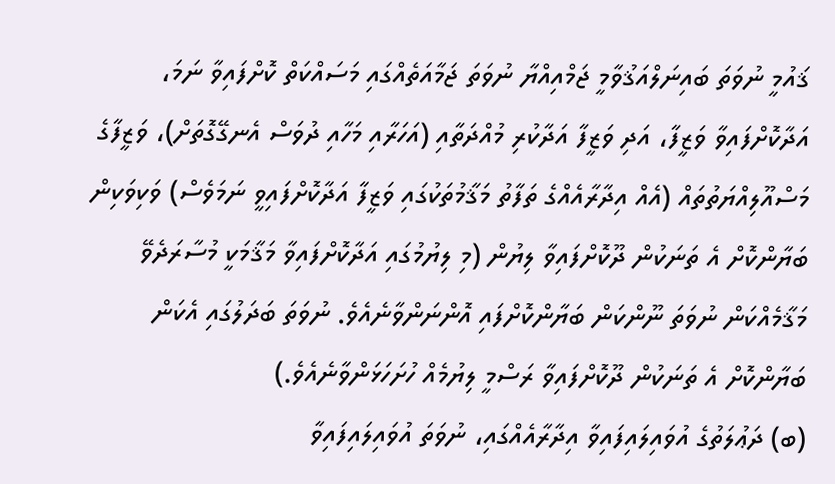ޤައުމީ ނުވަތަ ބައިނަލްއަޤުވާމީ ޖަމްއިއްޔާ ނުވަތަ ޖަމާއަތެއްގައި މަސައްކަތް ކޮށްފައިވާ ނަމަ، އަދާކޮށްފައިވާ ވަޒީފާ، އަދި ވަޒީފާ އަދާކުރި މުއްދަތާއި (އަހަރާއި މަހާއި ދުވަސް އެނގޭގޮތަށް)، ވަޒީފާގެ މަސްއޫލިއްޔަތުތައް (އެއް އިދާރާއެއްގެ ތަފާތު މަޤާމުތަކުގައި ވަޒީފާ އަދާކޮށްފައިވީ ނަމަވެސް) ވަކިވަކިން ބަޔާންކޮށް އެ ތަނަކުން ދޫކޮށްފައިވާ ލިޔުން (މި ލިޔުމުގައި އަދާކޮށްފައިވާ މަޤާމަކީ މުސާރަދެވޭ މަޤާމެއްކަން ނުވަތަ ނޫންކަން ބަޔާންކޮށްފައި އޮންނަންވާނެއެވެ. ނުވަތަ ބަދަލުގައި އެކަން ބަޔާންކޮށް އެ ތަނަކުން ދޫކޮށްފައިވާ ރަސްމީ ލިޔުމެއް ހުށަހަޅަންވާނެއެވެ.)
(ބ) ދަޢުލަތުގެ އުވައިލައިފައިވާ އިދާރާއެއްގައި، ނުވަތަ އުވައިލައިފައިވާ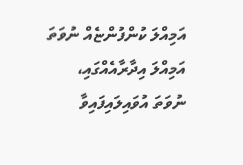އަމިއްލަ ކުންފުންޏެއް ނުވަތަ އަމިއްލަ އިދާރާއެއްގައި، ނުވަތަ އުވައިލައިފައިވާ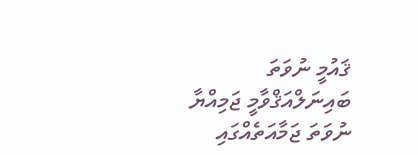ޤައުމީ ނުވަތަ ބައިނަލްއަޤްވާމީ ޖަމިއްޔާ ނުވަތަ ޖަމާއަތެއްގައި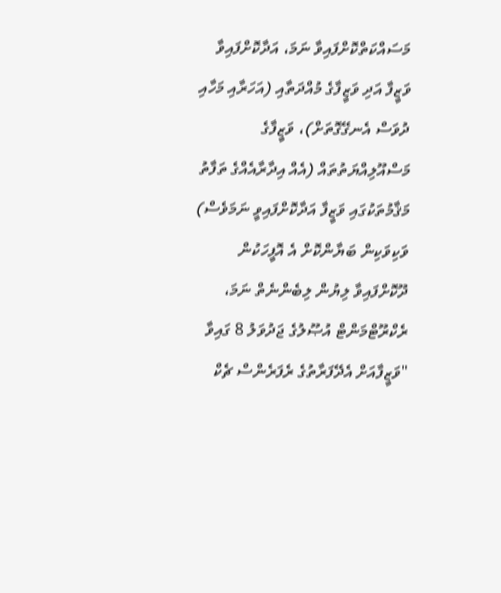މަސައްކަތްކޮށްފައިވާ ނަމަ، އަދާކޮށްފައިވާ ވަޒީފާ އަދި ވަޒީފާގެ މުއްދަތާއި (އަހަރާއި މަހާއި ދުވަސް އެނގޭގޮތަށް)، ވަޒީފާގެ މަސްއޫލިއްޔަތުތައް (އެއް އިދާރާއެއްގެ ތަފާތު މަޤާމުތަކުގައި ވަޒީފާ އަދާކޮށްފައިވީ ނަމަވެސް) ވަކިވަކިން ބަޔާންކޮށް އެ އޮފީހަކުން ދޫކޮށްފައިވާ ލިޔުން ލިބެންނެތް ނަމަ، ރެކްރޫޓްމަންޓް އުޞޫލުގެ ޖަދުވަލު 8 ގައިވާ "ވަޒީފާއަށް އެދޭފަރާތުގެ ރެފަރެންސް ޗެކް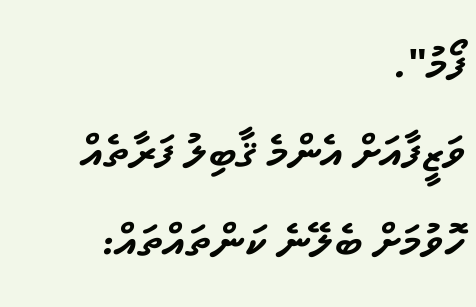ފޯމު".
ވަޒީފާއަށް އެންމެ ޤާބިލު ފަރާތެއް ހޮވުމަށް ބެލޭނެ ކަންތައްތައް: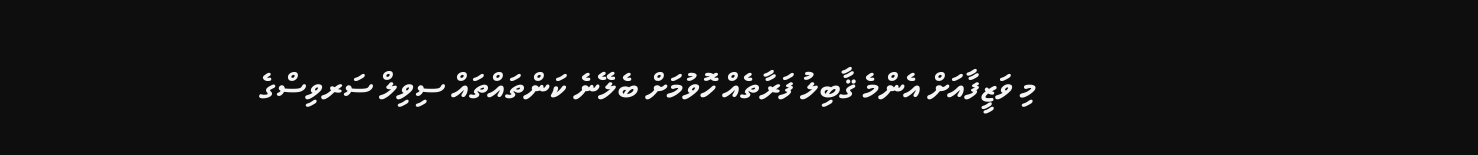މި ވަޒީފާއަށް އެންމެ ޤާބިލު ފަރާތެއް ހޮވުމަށް ބެލޭނެ ކަންތައްތައް ސިވިލް ސަރވިސްގެ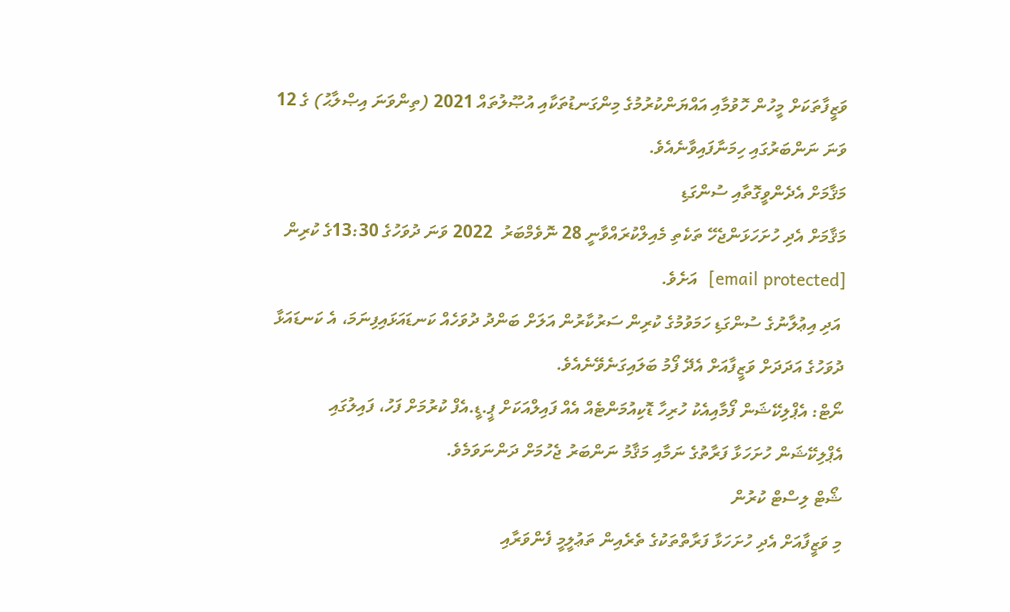ވަޒީފާތަކަށް މީހުން ހޮވުމާއި އައްޔަންކުރުމުގެ މިންގަނޑުތަކާއި އުޞޫލުތައް 2021 (ތިންވަނަ އިޞްލާޙު) ގެ 12 ވަނަ ނަންބަރުގައި ހިމަނާފައިވާނެއެވެ.
މަޤާމަށް އެދެންވީގޮތާއި ސުންގަޑި
މަޤާމަށް އެދި ހުށަހަޅަންޖެހޭ ތަކެތި މެއިލްކުރައްވާނީ 28 ނޮވެމްބަރު  2022 ވަނަ ދުވަހުގެ 13:30ގެ ކުރިން [email protected]  އަށެވެ.
 އަދި އިޢުލާނުގެ ސުންގަޑި ހަމަވުމުގެ ކުރިން ސަރުކާރުން އަލަށް ބަންދު ދުވަހެއް ކަނޑައަޅައިފިނަމަ، އެ ކަނޑައަޅާ ދުވަހުގެ އަދަދަށް ވަޒީފާއަށް އެދޭ ފޯމު ބަލައިގަނެވޭނެއެވެ.
ނޯޓް: އެޕްލިކޭޝަން ފޯމާއިއެކު ހުރިހާ ޑޮކިއުމަންޓެއް އެއް ފައިލްއަކަށް ޕީ.ޑީ.އެފް ކުރުމަށް ފަހު، ފައިލުގައި އެޕްލިކޭޝަން ހުށަހަޅާ ފަރާތުގެ ނަމާއި މަޤާމު ނަންބަރު ޖެހުމަށް ދަންނަވަމެވެ.
ޝޯޓް ލިސްޓް ކުރުން
މި ވަޒީފާއަށް އެދި ހުށަހަޅާ ފަރާތްތަކުގެ ތެރެއިން ތަޢުލީމީ ފެންވަރާއި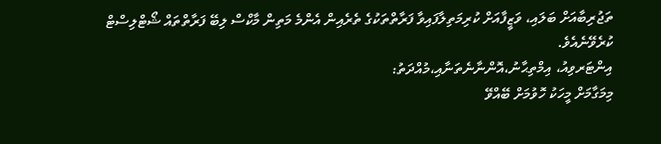ތަޖުރިބާއަށް ބަލައި، ވަޒީފާއަށް ކުރިމަތިލާފައިވާ ފަރާތްތަކުގެ ތެރެއިން އެންމެ މަތިން މާކްސް ލިބޭ ފަރާތްތައް ޝޯޓްލިސްޓް ކުރެވޭނެއެވެ.
އިންޓަރވިއު، އިމްތިޙާނު،އޮންނާނެތަނާއި،މުއްދަތު:
މިމަގާމަށް މީހަކު ހޮވުމަށް ބޭއްވޭ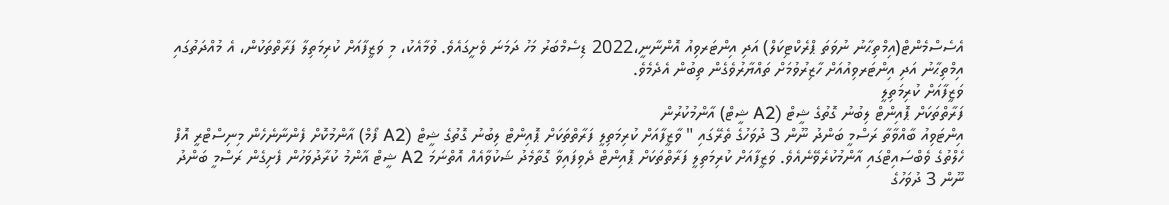އެސެސްމެންޓް(އިމްތިޙާނު ނުވަތަ ޕްރެކްޓިކަލް) އަދި އިންޓަރވިއު އޮންނާނީ،2022 ޑިސެމްބަރު މަހު ދަމަނަ ވެށީގައެވެ. ވުމާއެކު، މި ވަޒީފާއަށް ކުރިމަތިލާ ފަރާތްތަކުން، އެ މުއްދަތުގައި  އިމްތިޙާނު އަދި އިންޓަރވިއުއަށް ހާޒިރުވުމަށް ތައްޔާރުވެގެން ތިބުން އެދެމެވެ.
ވަޒީފާއަށް ކުރިމަތިލީ
ފަރާތްތަކަށް ޕޮއިންޓް ލިބުނު ގޮތުގެ ޝީޓް (A2 ޝީޓް) އާންމުކުރުން
އިންޓަވިއު ބާއްވާތާ ރަސްމީ ބަންދު ނޫން 3 ދުވަހުގެ ތެރޭގައި " ވާޒީފާއަށް ކުރިމަތިލީ ފަރާތްތަކަށް ޕޮއިންޓް ލިބުނު ގޮތުގެ ޝީޓް (A2 ފޯމް) އާންމުކޮށް ފެންނާނެހެން މިނިސްޓްރީ އޮފް ހެލްތުގެ ވެބްސައިޓްގައި އާންމުކުރެވޭނެއެވެ. ވަޒީފާއަށް ކުރިމަތިލީ ފަރާތްތަކަށް ޕޮއިންޓް ދެވިފައިވާ ގޮތާމެދު ޝަކުވާއެއް އޮތްނަމަ A2 ޝީޓް އާންމު ކުރާދުވަހުން ފެށިގެން ރަސްމީ ބަންދު ނޫން 3 ދުވަހުގެ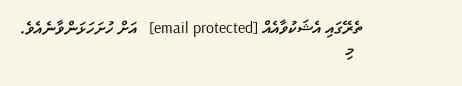ތެރޭގައި އެޝަކުވާއެއް [email protected]   އަށް ހުށަހަޅަންވާނެއެވެ.
  މި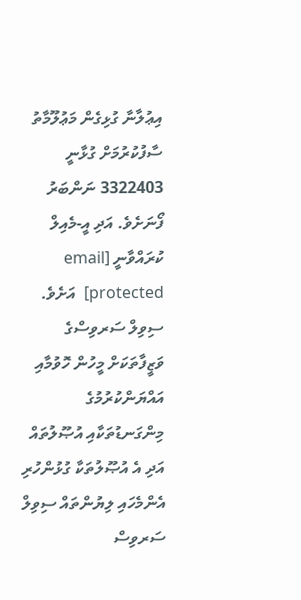އިޢުލާނާ ގުޅިގެން މަޢުލޫމާތު ސާފުކުރުމަށް ގުޅާނީ 3322403 ނަންބަރު ފޯނަށެވެ. އަދި އީ-މެއިލް ކުރައްވާނީ [email protected]  އަށެވެ. ސިވިލް ސަރވިސްގެ ވަޒީފާތަކަށް މީހުން ހޮވުމާއި އައްޔަންކުރުމުގެ މިންގަނޑުތަކާއި އުޞޫލުތައް އަދި އެ އުޞޫލުތަކާ ގުޅުންހުރި އެންމެހައި ލިޔުންތައް ސިވިލް ސަރވިސް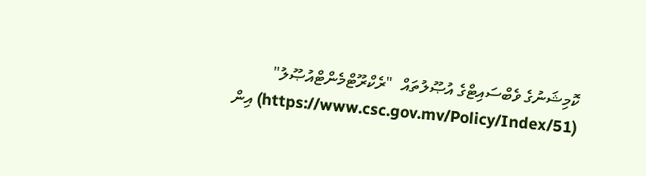ކޮމިޝަނުގެ ވެބްސައިޓްގެ އުޞޫލުތައް  "ރެކްރޫޓްމެންޓްއުޞޫލު" (https://www.csc.gov.mv/Policy/Index/51) އިން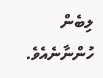ލިބެން ހުންނާނެއެވެ.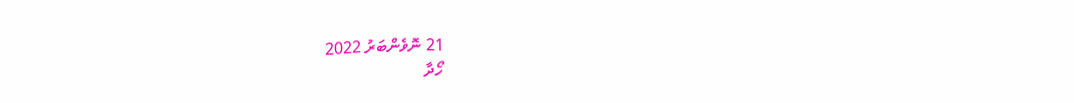21 ނޮވެންބަރު 2022
ހޯދާ